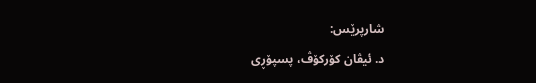شارپرێس:
د. ئیڤان کۆرکۆڤ، پسپۆڕی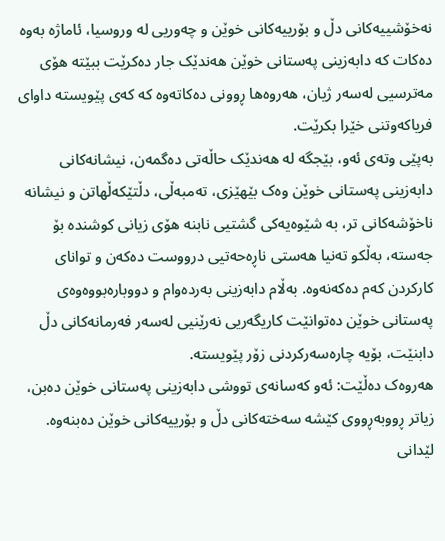نەخۆشییەکانی دڵ و بۆرییەکانی خوێن و چەوریی لە وروسیا، ئاماژە بەوە دەکات کە دابەزینی پەستانی خوێن هەندێک جار دەکرێت ببێتە هۆی مەترسیی لەسەر ژیان، هەروەها ڕوونی دەکاتەوە کە کەی پێویستە داوای فریاکەوتنی خێرا بکرێت.
بەپێی وتەی ئەو، بێجگە لە هەندێک حاڵەتی دەگمەن، نیشانەکانی دابەزینی پەستانی خوێن وەک بێهێزی، تەمبەڵی، دڵتێکەڵهاتن و نیشانە ناخۆشەکانی تر، بە شێوەیەکی گشتیی نابنە هۆی زیانی کوشندە بۆ جەستە، بەڵکو تەنیا هەستی ناڕەحەتیی درووست دەکەن و توانای کارکردن کەم دەکەنەوە. بەڵام دابەزینی بەردەوام و دووبارەبووەوەی پەستانی خوێن دەتوانێت کاریگەریی نەرێنیی لەسەر فەرمانەکانی دڵ دابنێت، بۆیە چارەسەرکردنی زۆر پێویستە.
هەروەک دەڵێت: ئەو کەسانەی تووشی دابەزینی پەستانی خوێن دەبن، زیاتر ڕووبەڕووی کێشە سەختەکانی دڵ و بۆرییەکانی خوێن دەبنەوە. لێدانی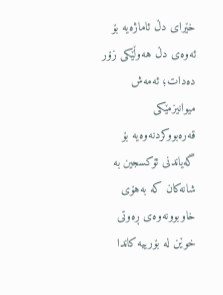خێرای دڵ ئاماژەیە بۆ ئەوەی دڵ هەوڵێکی زۆر دەدات؛ ئەمەش میوانیزمێکی قەرەبووکردنەوەیە بۆ گەیاندنی ئۆکسجین بە شانەکان کە بەهۆی خاوبوونەوەی ڕەوتی خوێن لە بۆرییە کاندا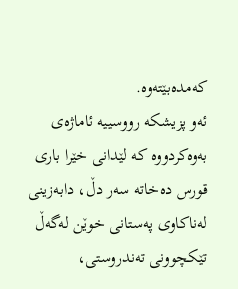کەمدەبێتەوە.
ئەو پزیشکە رووسییە ئاماژەی بەوەکردووە کە لێدانی خێرا باری قورس دەخاتە سەر دڵ، دابەزینی لەناکاوی پەستانی خوێن لەگەڵ تێکچوونی تەندروستی،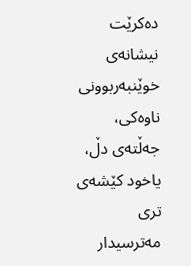دەکرێت نیشانەی خوێنبەربوونی ناوەکی، جەڵتەی دڵ، یاخود کێشەی تری مەترسیدار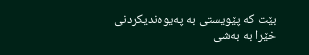بێت کە پێویستی بە پەیوەندیکردنی خێرا بە بەشی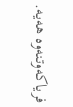فریاکەوتنەوە هەیە.